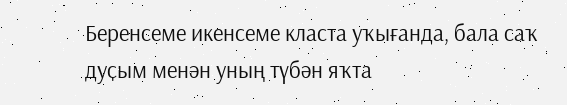Беренсеме икенсеме класта уҡығанда, бала саҡ дуҫым менән уның түбән яҡта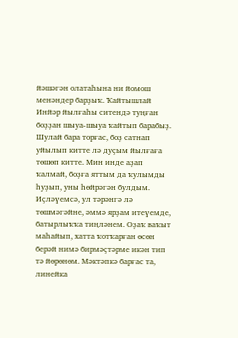йәшәгән олатаһына ни йомош менәндер барҙыҡ. Ҡайтышлай Инйәр йылғаһы ситендә туңған боҙҙан шыуа-шыуа ҡайтып барабыҙ. Шулай бара торғас, боҙ сатнап уйылып китте лә дуҫым йылғаға төшөп китте. Мин инде аҙап ҡалмай, боҙға яттым да ҡулымды һуҙып, уны һөйрәгән булдым. Иҫләүемсә, ул тәрәнгә лә төшмәгәйне, әммә ярҙам итеүемде, батырлыҡҡа тиңләнем. Оҙаҡ ваҡыт маһайып, хатта ҡотҡарған өсөн берәй нимә бирмәҫтәрме икән тип тә йөрөнөм. Мәктәпкә барғас та, линейка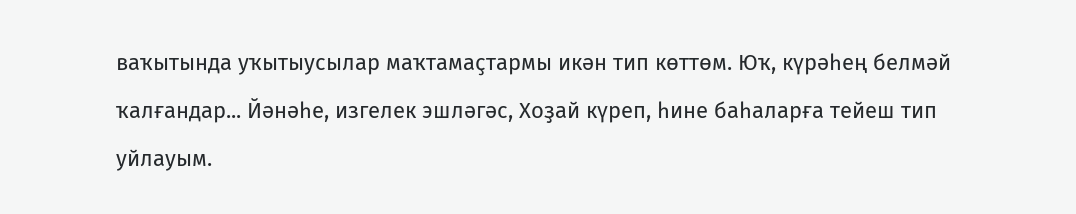ваҡытында уҡытыусылар маҡтамаҫтармы икән тип көттөм. Юҡ, күрәһең белмәй ҡалғандар... Йәнәһе, изгелек эшләгәс, Хоҙай күреп, һине баһаларға тейеш тип уйлауым.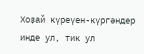Хоҙай күреүен-күргәндер инде ул, тик ул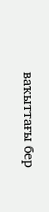ваҡыттағы бер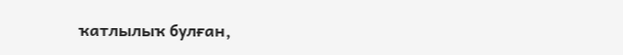ҡатлылыҡ булған,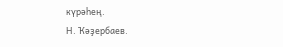күрәһең.
Н. Ҡәҙербаев.